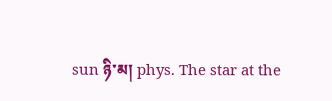sun ཉི་མ། phys. The star at the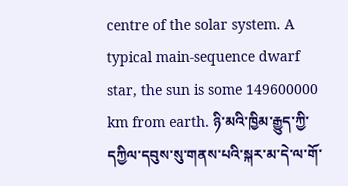centre of the solar system. A typical main-sequence dwarf star, the sun is some 149600000 km from earth. ཉི་མའི་ཁྱིམ་རྒྱུད་ཀྱི་དཀྱིལ་དབུས་སུ་གནས་པའི་སྐར་མ་དེ་ལ་གོ་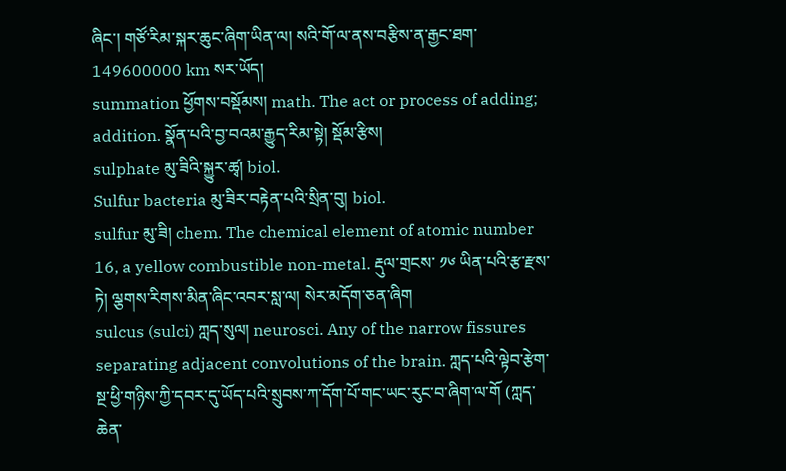ཞིང་། གཙོ་རིམ་སྐར་ཆུང་ཞིག་ཡིན་ལ། སའི་གོ་ལ་ནས་བརྩིས་ན་རྒྱང་ཐག་ 149600000 km སར་ཡོད།
summation ཕྱོགས་བསྡོམས། math. The act or process of adding; addition. སྣོན་པའི་བྱ་བའམ་རྒྱུད་རིམ་སྟེ། སྡོམ་རྩིས།
sulphate མུ་ཟིའི་སྐྱུར་ཚྭ། biol.
Sulfur bacteria མུ་ཟིར་བརྟེན་པའི་སྲིན་བུ། biol.
sulfur མུ་ཟི། chem. The chemical element of atomic number 16, a yellow combustible non-metal. རྡུལ་གྲངས་ ༡༦ ཡིན་པའི་རྩ་རྫས་ཏེ། ལྕགས་རིགས་མིན་ཞིང་འབར་སླ་ལ། སེར་མདོག་ཅན་ཞིག
sulcus (sulci) ཀླད་སུལ། neurosci. Any of the narrow fissures separating adjacent convolutions of the brain. ཀླད་པའི་ལྟེབ་རྩེག་སྔ་ཕྱི་གཉིས་ཀྱི་དབར་དུ་ཡོད་པའི་སྲུབས་ཀ་དོག་པོ་གང་ཡང་རུང་བ་ཞིག་ལ་གོ (ཀླད་ཆེན་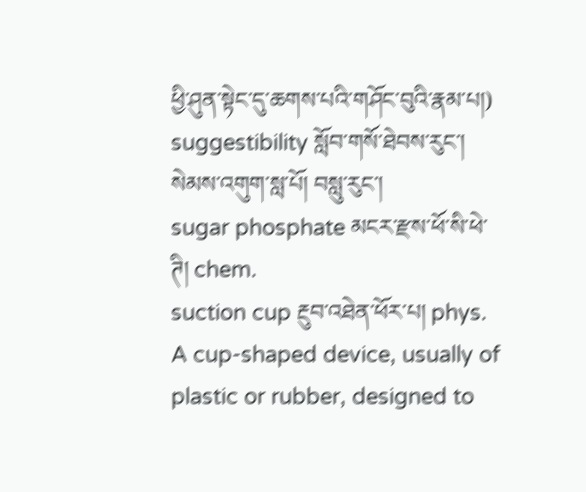ཕྱི་ཤུན་སྟེང་དུ་ཆགས་པའི་གཤོང་བུའི་རྣམ་པ།)
suggestibility སློབ་གསོ་ཐེབས་རུང་། སེམས་འགུག་སླ་པོ། བསླུ་རུང་།
sugar phosphate མངར་རྫས་ཕོ་སི་ཕེ་ཊི། chem.
suction cup རྔུབ་འཐེན་ཕོར་པ། phys. A cup-shaped device, usually of plastic or rubber, designed to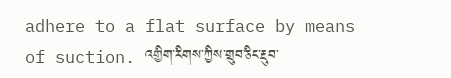adhere to a flat surface by means of suction. འགྱིག་རིགས་ཀྱིས་གྲུབ་ཅིང་རྔུབ་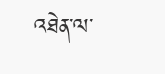འཐེན་ལ་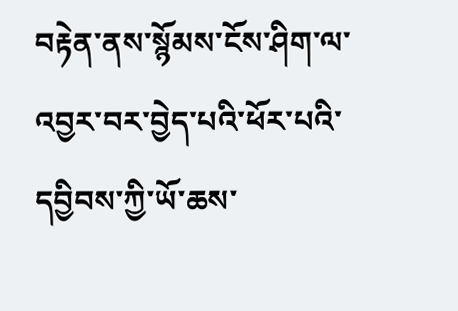བརྟེན་ནས་སྙོམས་ངོས་ཤིག་ལ་འབྱར་བར་བྱེད་པའི་ཕོར་པའི་དབྱིབས་ཀྱི་ཡོ་ཆས་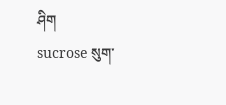ཤིག
sucrose སུག་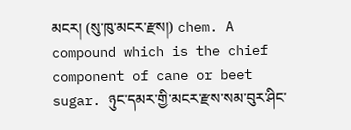མངར། (སུ་ཁུ་མངར་རྫས།) chem. A compound which is the chief component of cane or beet sugar. ཉུང་དམར་གྱི་མངར་རྫས་སམ་བུར་ཤིང་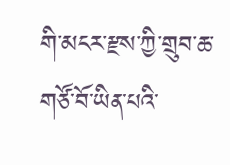གི་མངར་རྫས་ཀྱི་གྲུབ་ཆ་གཙོ་བོ་ཡིན་པའི་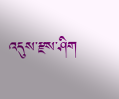འདུས་རྫས་ཤིག